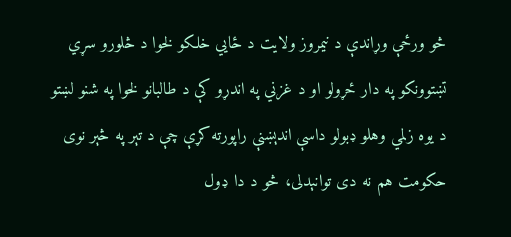څو ورځې وړاندې د نيمروز ولايت د ځايي خلكو لخوا د څلورو سړي تښتوونكو په دار ځړولو او د غزني په اندړو كې د طالبانو لخوا په شنو لښتو د یوه زلمي وهلو ډبولو داسې اندېښنې راپورته كړې چې د تېر په څېر نوى حكومت هم نه دى توانېدلى، څو د دا ډول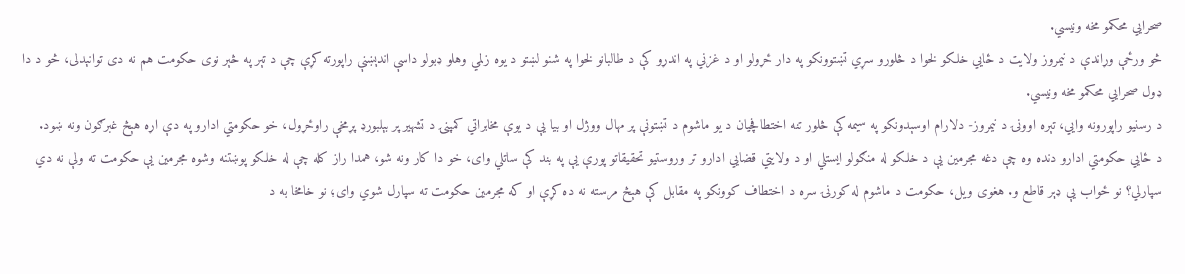صحرايي محكمو مخه ونيسي.
څو ورځې وړاندې د نيمروز ولايت د ځايي خلكو لخوا د څلورو سړي تښتوونكو په دار ځړولو او د غزني په اندړو كې د طالبانو لخوا په شنو لښتو د یوه زلمي وهلو ډبولو داسې اندېښنې راپورته كړې چې د تېر په څېر نوى حكومت هم نه دى توانېدلى، څو د دا ډول صحرايي محكمو مخه ونيسي.
د رسنيو راپورونه وايي، تېره اوونۍ د نيمروز- دلارام اوسېدونكو په سيمه كې څلور تنه اختطافچيان د يو ماشوم د تښتونې پر مهال ووژل او بيا يې د يوې مخابراتي كمپنۍ د تشهير پر بېلبورډ پړمخې راوځړول، خو حكومتي ادارو په دې اړه هېڅ غبرګون ونه ښود.
د ځايي حكومتي ادارو دنده وه چې دغه مجرمين يې د خلكو له منګولو ايستلي او د ولايتي قضايي ادارو تر وروستيو تحقيقاتو پورې یې په بند كې ساتلي واى، خو دا كار ونه شو، همدا راز كله چې له خلكو پوښتنه وشوه مجرمين يې حكومت ته ولې نه دي سپارلي؟ نو ځواب يې ډېر قاطع و. هغوى ويل، حکومت د ماشوم له كورنۍ سره د اختطاف كوونكو په مقابل كې هېڅ مرسته نه ده كړې او كه مجرمين حكومت ته سپارل شوي واى؛ نو خامخا به د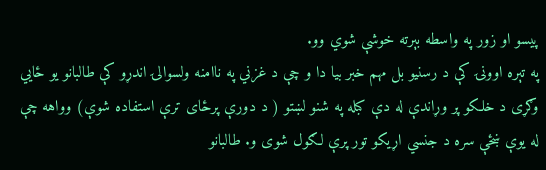پيسو او زور په واسطه بېرته خوشې شوي وو.
په تېره اوونۍ كې د رسنيو بل مهم خبر بيا دا و چې د غزني په ناامنه ولسوالۍ اندړو كې طالبانو يو ځايي وګړى د خلكو پر وړاندې له دې كبله په شنو لښتو ( د دورې پرځای ترې استفاده شوې) وواهه چې له يوې ښځې سره د جنسي اړيكو تور پرې لګول شوى و. طالبانو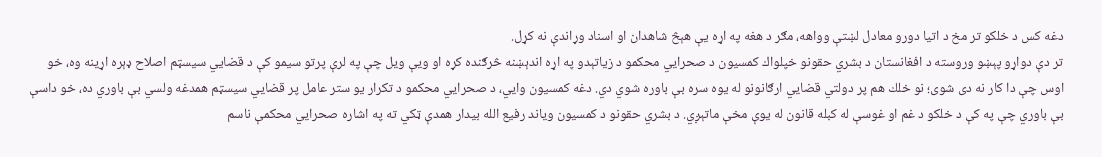دغه كس د خلكو تر مخ د اتیا دورو معادل لښتې وواهه، مګر د هغه په اړه يې هېڅ شاهدان او اسناد وړاندې نه كړل.
تر دې دواړو پېښو وروسته د افغانستان د بشري حقونو خپلواك كمسيون د صحرايي محكمو د زیاتېدو په اړه اندېښنه څرګنده کړه او ویې ویل چې په لرې پرتو سيمو كې د قضايي سيسټم اصلاح ډېره اړينه وه، خو اوس چې دا كار نه دى شوى؛ نو خلك هم پر دولتي قضايي ارګانونو له يوه سره بې باوره شوي دي. دغه كمسيون وايي، د صحرايي محكمو د تكرار يو ستر عامل پر قضايي سيسټم همدغه ولسي بې باوري ده، خو داسې بې باوري چې په كې د خلكو د غم او غوسې له كبله قانون له يوې مخې ماتېږي. د بشري حقونو د كمسيون وياند رفيع الله بيدار همدې ټكي ته په اشاره صحرايي محكمې ناسم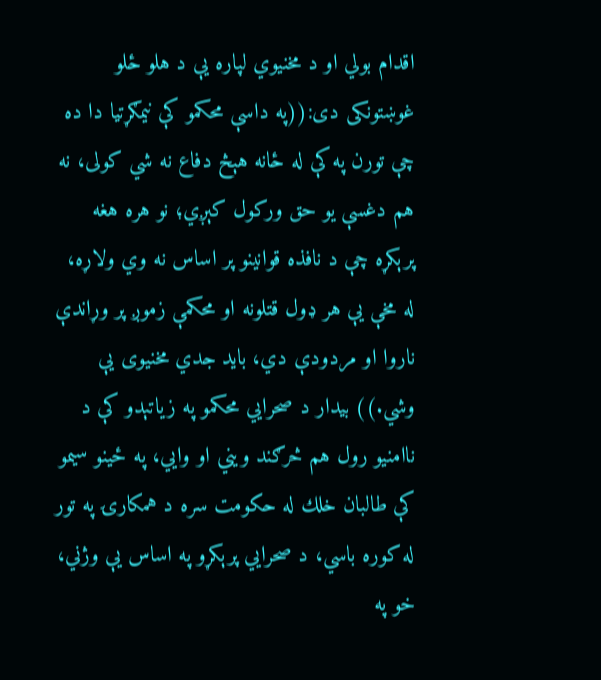اقدام بولي او د مخنيوي لپاره يې د هلو ځلو غوښتونكى دى:((په داسې محکمو كې نيمګړتيا دا ده چې تورن په كې له ځانه هېڅ دفاع نه شي كولى، نه هم دغسې يو حق وركول كېږي؛ نو هره هغه پرېكړه چې د نافذه قوانينو پر اساس نه وي ولاړه، له مخې يې هر ډول قتلونه او محكمې زموږ پر وړاندې ناروا او مردودې دي، بايد جدي مخنيوى يې وشي.)) بيدار د صحرايي محكمو په زیاتېدو کې د ناامنيو رول هم څرګند ويني او وايي، په ځينو سيمو كې طالبان خلك له حكومت سره د همكارۍ په تور له كوره باسي، د صحرايي پرېكړو په اساس يې وژني، خو په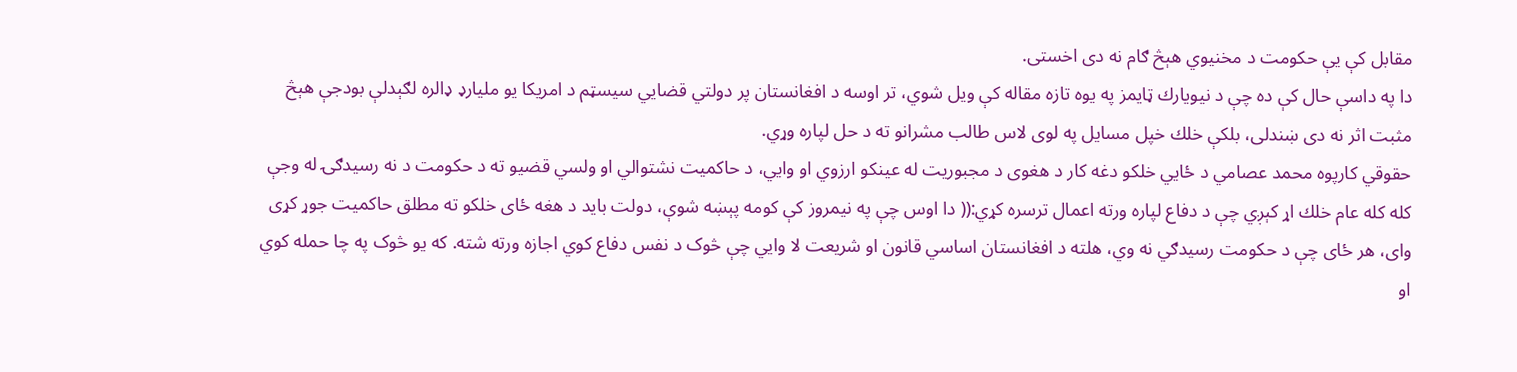مقابل كې يې حكومت د مخنيوي هېڅ ګام نه دى اخستى.
دا په داسې حال كې ده چې د نيويارك ټايمز په يوه تازه مقاله كې ويل شوي، تر اوسه د افغانستان پر دولتي قضايي سيسټم د امريكا يو مليارډ ډالره لګېدلې بودجې هېڅ مثبت اثر نه دى ښندلى، بلكې خلك خپل مسايل په لوى لاس طالب مشرانو ته د حل لپاره وړي.
حقوقي كارپوه محمد عصامي د ځايي خلكو دغه كار د هغوى د مجبوريت له عينكو ارزوي او وايي، د حاكميت نشتوالي او ولسي قضيو ته د حكومت د نه رسيدګۍ له وجې كله كله عام خلك اړ كېږي چې د دفاع لپاره ورته اعمال ترسره كړي:(( دا اوس چې په نيمروز كې كومه پېښه شوې، دولت بايد د هغه ځاى خلكو ته مطلق حاكميت جوړ كړى واى، هر ځاى چې د حكومت رسيدګي نه وي، هلته د افغانستان اساسي قانون او شریعت لا وايي چې څوک د نفس دفاع کوي اجازه ورته شته. که یو څوک په چا حمله کوي او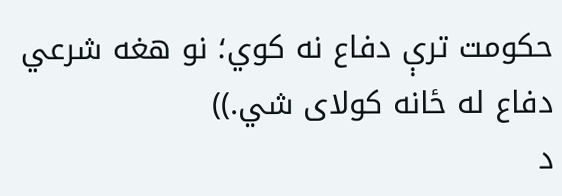حکومت ترې دفاع نه کوي؛ نو هغه شرعي دفاع له ځانه کولای شي.))
د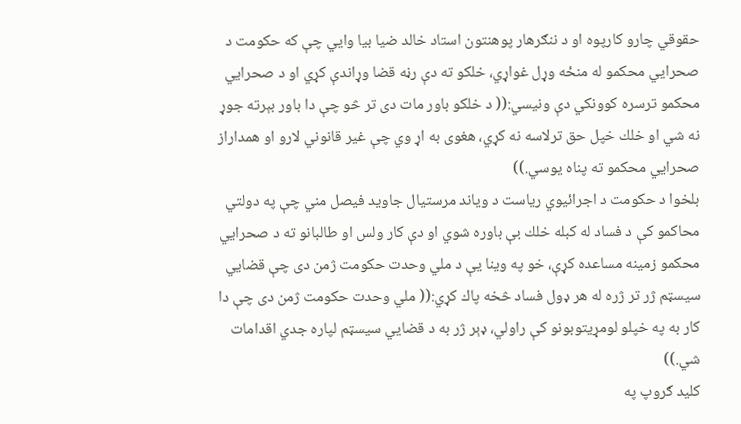حقوقي چارو كارپوه او د ننګرهار پوهنتون استاد خالد ضيا بيا وايي چې كه حكومت د صحرايي محكمو له منځه وړل غواړي، خلكو ته دې رڼه قضا وړاندې كړي او د صحرايي محکمو ترسره كوونكي دې ونيسي:(( د خلكو باور مات دى تر څو چې دا باور بېرته جوړ نه شي او خلك خپل حق ترلاسه نه کړي، هغوى به اړ وي چې غير قانوني لارو او همداراز صحرايي محكمو ته پناه يوسي.))
بلخوا د حكومت د اجرائيوي رياست د وياند مرستيال جاويد فيصل مني چې په دولتي محاكمو كې د فساد له كبله خلك بې باوره شوي او دې كار ولس او طالبانو ته د صحرايي محكمو زمينه مساعده كړې، خو په وينا يې د ملي وحدت حكومت ژمن دى چې قضايي سيسټم ژر تر ژره له هر ډول فساد څخه پاك كړي:(( ملي وحدت حكومت ژمن دى چې دا كار به په خپلو لومړيتوبونو كې راولي، ډېر ژر به د قضايي سيسټم لپاره جدي اقدامات شي.))
کلید ګروپ په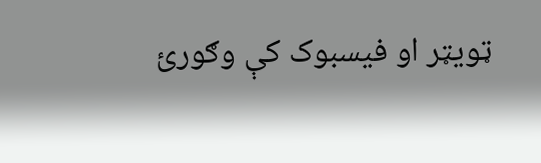ټویټر او فیسبوک کې وګورئ